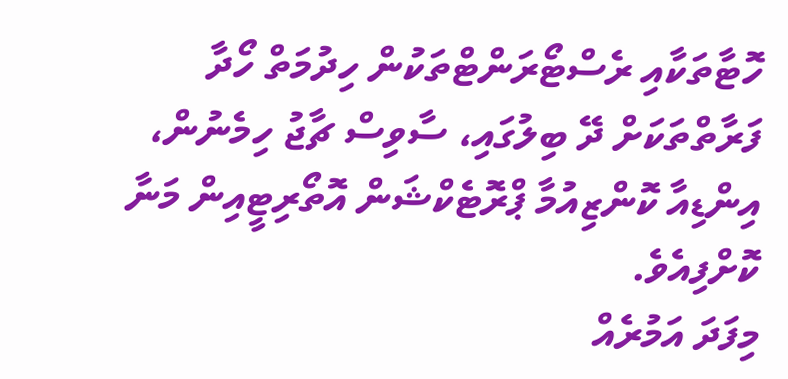ހޮޓާތަކާއި ރެސްޓޯރަންޓްތަކުން ހިދުމަތް ހޯދާ ފަރާތްތަކަށް ދޭ ބިލުގައި، ސާވިސް ޗާޖު ހިމެނުން، އިންޑިއާ ކޮންޒިއުމާ ޕްރޮޓެކްޝަން އޮތޯރިޓީއިން މަނާ ކޮށްފިއެވެ.
މިފަދަ އަމުރެއް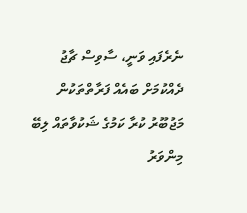ނެރެފައި ވަނީ، ސާވިސް ޗާޖު ދެއްކުމަށް ބައެއް ފަރާތްތަކުން މަޖުބޫރު ކުރާ ކަމުގެ ޝަކުވާތައް ލިބޭ މިންވަރު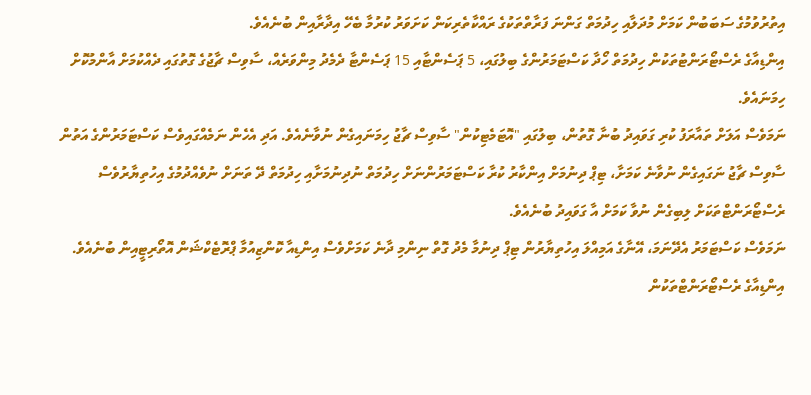އިތުރުވުމުގެ ސަބަބުން ކަމަށް މުދަލާއި ހިދުމަތް ގަންނަ ފަރާތްތަކުގެ ރައްކާތެރިކަން ކަށަވަރު ކުރުމާ ބެހޭ އިދާރާއިން ބުނެއެވެ.
އިންޑިއާގެ ރެސްޓޯރަންޓުތަކުން ހިދުމަތް ހޯދާ ކަސްޓަމަރުންގެ ބިލުގައި، 5 ޕަސެންޓާއި 15 ޕަސެންޓާ ދެމެދު މިންވަރެއް، ސާވިސް ޗާޖުގެ ގޮތުގައި ދެއްކުމަށް އާންމުކޮށް ހިމަނައެވެ.
ނަމަވެސް އަލަށް ތައާރަފު ކުރި ގަވައިދު ބުނާ ގޮތުން، ބިލުގައި "އޮޓަމެޓިކުން" ސާވިސް ޗާޖު ހިމަނައިގެން ނުވާނެއެވެ. އަދި އެހެން ނަމެއްގައިވެސް ކަސްޓަމަރުންގެ އަތުން ސާވިސް ޗާޖު ނަގައިގެން ނުވާނެ ކަމަށާ، ޓިޕް ދިނުމަށް އިންކާރު ކުރާ ކަސްޓަމަރުންނަށް ހިދުމަތް ނުދިނުމަށާއި ހިދުމަތް ދޭ ތަނަށް ނުވެއްދުމުގެ އިހުތިޔާރުވެސް ރެސްޓޯރަންޓްތަކަށް ލިބިގެން ނުވާ ކަމަށް އާ ގަވައިދު ބުނެއެވެ.
ނަމަވެސް ކަސްޓަމަރު އެދޭނަމަ، އޭނާގެ އަމިއްލަ އިހުތިޔާރުން ޓިޕް ދިނުމާ މެދު ގޮތް ނިންމި ދާނެ ކަމަށްވެސް އިންޑިއާ ކޮންޒިއުމާ ޕްރޮޓެކްޝަން އޮތޯރިޓީއިން ބުނެއެވެ.
އިންޑިއާގެ ރެސްޓޯރަންޓްތަކުން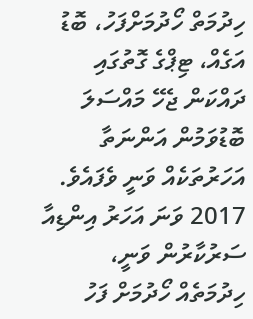ހިދުމަތް ހޯދުމަށްފަހު، ބޮޑު އަގެއް، ޓިޕްގެ ގޮތުގައި ދައްކަން ޖެހޭ މައްސަލަ ބޮޑުވަމުން އަންނަތާ އަހަރުތަކެއް ވަނީ ވެފައެވެ.
2017 ވަނަ އަހަރު އިންޑިއާ ސަރުކާރުން ވަނީ، ހިދުމަތެއް ހޯދުމަށް ފަހު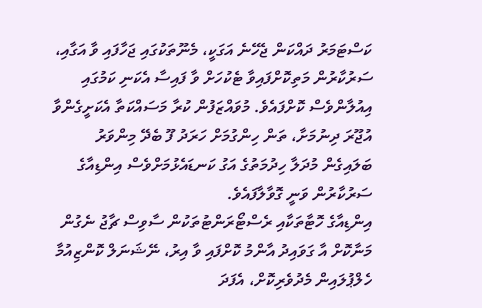ކަސްޓަމަރު ދައްކަން ޖެހޭނެ އަގަކީ، މެނޫތަކުގައި ޖަހާފައި ވާ އަގާއި، ސަރުކާރުން މަތިކޮށްފައިވާ ޓެކުހަށް ވާ ފައިސާ އެކަނި ކަމުގައި އިއުލާންވެސް ކޮށްފައެވެ. މުވައްޒަފުން ކުރާ މަސައްކަތާ އެކަށީގެންވާ އުޖޫރަ ދިނުމަށާ، ތަން ހިންގުމަށް ހަރަދު ފޫ ބެދޭ މިންވަރު ބަލައިގެން މުދަލާ ހިދުމަތުގެ އަގު ކަނޑައެޅުމަށްވެސް އިންޑިއާގެ ސަރުކާރުން ވަނީ ގޮވާލާފައެވެ.
އިންޑިއާގެ ހޮޓާތަކާއި ރެސްޓޯރަންޓުތަކުން ސާވިސް ޗާޖު ނެގުން މަނާކޮށް އާ ގަވައިދު އާންމު ކޮށްފައި ވާ އިރު، ނޭޝަނަލް ކޮންޒިއުމާ ހެލްޕުލައިން މެދުވެރިކޮށް، އެފަދަ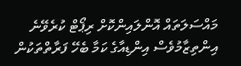މައްސަލަތައް އޮންލައިންކޮށް ރިޕޯޓް ކުރެވޭނެ އިންތިޒާމުވެސް އިންޑިއާގެ ކަމާ ބެހޭ ފަރާތްތަކުން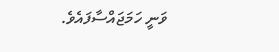ވަނީ ހަމަޖައްސާފައެވެ.